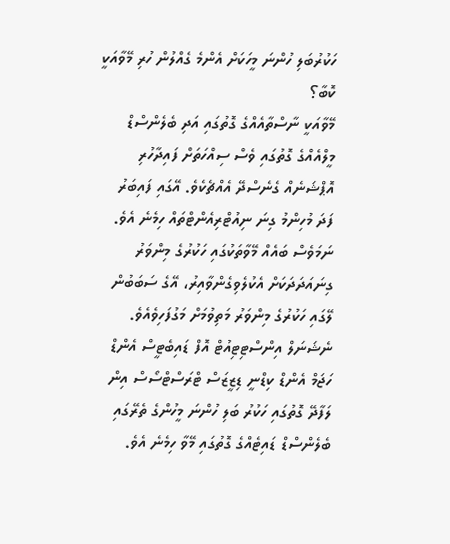ހަކުރުބަލި ހުންނަ މީހަކަށް އެންމެ ގެއްލުން ހުރި މޭވާއަކީ ކޮބާ؟
މޭވާއަކީ ނާސްތާއެއްގެ ގޮތުގައި އަދި ބެލެންސްޑް މީލްއެއްގެ ގޮތުގައި ވެސް ސިއްހަތަށް ފައިދާހުރި އޮޕްޝަނެއް ގެނެސްދޭ އެއްޗެކެވެ. އޭގައި ފައިބަރު ފަދަ މުހިންމު ގިނަ ނިއުޓްރިއެންޓްތައް ހިމެނެ އެވެ. ނަމަވެސް ބައެއް މޭވާތަކުގައި ހަކުރުގެ މިންވަރު ގިނައަދަދަކަށް އެކުލެވިގެންވާއިރު، އޭގެ ސަބަބުން ލޭގައި ހަކުރުގެ މިންވަރު މަތިވުމަށް މަގުފަހިވެއެވެ.
ނެޝަނަލް އިންސްޓިޓިއުޓް އޮފް ޑައިބެޓީސް އެންޑް ހަޖަމް އެންޑް ކިޑްނީ ޑިޒީޒަސް ޓްރަސްޓްސޯސް އިން ލަފާދޭ ގޮތުގައި ހަކުރު ބަލި ހުންނަ މީހުންގެ ތެރޭގައި ބެލެންސްޑް ޑައިޓެއްގެ ގޮތުގައި މޭވާ ހިމެނެ އެވެ.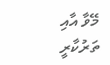މޭވާ އާއި ތަރުކާރީ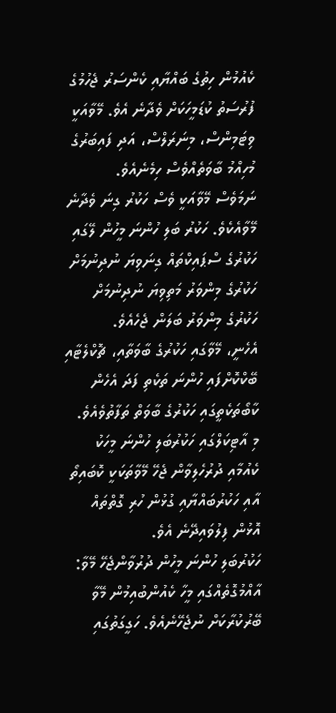ކެއުމުން ހިތުގެ ބައްޔާއި ކެންސަރު ޖެހުމުގެ ފުރުސަތު ކުޑަމީހަކަށް ވެދާނެ އެވެ. މޭވާއަކީ ވިޓަމިންސް، މިނަރަލްސް، އަދި ފައިބަރުގެ މުހިއްމު ބާވަތެއްވެސް ހިމެނެއެވެ.
ނަމަވެސް މޭވާއަކީ ވެސް ހަކުރު ގިނަ ވެދާނެ މޭވާއެކެވެ. ހަކުރު ބަލި ހުންނަ މީހުން ލޭގައި ހަކުރުގެ ސްޕައިކްތައް ގިނަވިޔަ ނުދިނުމަށް ހަކުރުގެ މިންވަރު މަތިވިޔަ ނުދިނުމަށް ހަކުރުގެ މިންވަރު ބަލަން ޖެހެއެވެ.
އެހެނީ، މޭވާގައި ހަކުރުގެ ބާވަތާއި، ޗޮކްލެޓާއި ބޭކްކޮށްފައި ހުންނަ ތަކެތި ފަދަ އެހެން ކާބޯތަކެތީގައި ހަކުރުގެ ބާވަތް ތަފާތުވެއެވެ.
މި އާޓިކަލްގައި ހަކުރުބަލި ހުންނަ މީހަކު ކެއުމާއި ދުރުހެލިވާން ޖެހޭ މޭވާތަކަކީ ކޮބައިތޯ އާއި ހަކުރުބައްޔާއި ގުޅުން ހުރި ގޮތްތައް އޮޅުން ފިލުވައިދޭނެ އެވެ.
ހަކުރުބަލި ހުންނަ މީހުން ދުރުވާންޖެހޭ މޭވާ:
އާއްމުގޮތެއްގައި މީހާ ކެއުންބުއިމުން މޭވާ ބޭރުކުރާކަށް ނުޖެހޭނެއެވެ. ހަގީގަތުގައި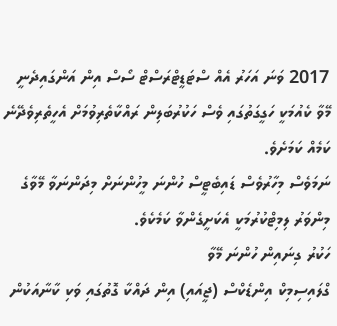2017 ވަނަ އަހަރު އެއް ސްޓަޑީޓްރަސްޓް ސޯސް އިން އަންގައިދެނީ މޭވާ ކެއުމަކީ ހަގީގަތުގައި ވެސް ހަކުރުބަލިން ރައްކާތެރިވުމަށް އެހީތެރިވެދޭނެ ކަމެއް ކަމަށެވެ.
ނަމަވެސް މިހާރުވެސް ޑައިބެޓީސް ހުންނަ މީހުންނަށް މިދަންނަވާ މޭވާގެ މިންވަރު ލިމިޓްކުރުމަކީ އެކަށީގެންވާ ކަމެކެވެ.
ހަކުރު ގިނައިން ހުންނަ މޭވާ
ގްލައިސިމިކް އިންޑެކްސް (ޖީއައި) އިން ދައްކާ ގޮތުގައި ވަކި ކާނާއަކުން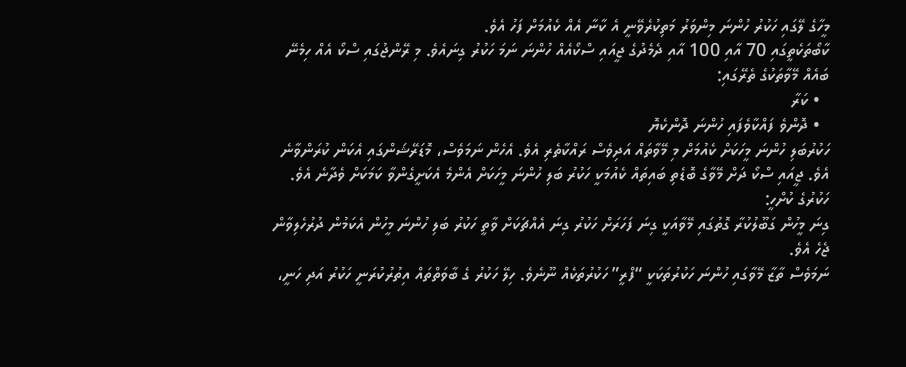މީހާގެ ލޭގައި ހަކުރު ހުންނަ މިންވަރު މަތިކުރެވޭނީ އެ ކާނާ އެއް ކެއުމަށް ފަހު އެވެ.
ކާބޯތަކެތީގައި 70 އާއި 100 އާއި ދެމެދުގެ ޖީއައި ސްކޯއެއް ހުންނަ ނަމަ ހަކުރު ގިނައެވެ. މި ރޭންޖުގައި ސްކޯ އެއް ހިމެނޭ ބައެއް މޭވާތަކުގެ ތެރޭގައި:
  • ކަރާ
  • ދޮންވެ ފައްކާވެފައި ހުންނަ ދޮންކެޔޮ
ހަކުރުބަލި ހުންނަ މީހަކަށް ކެއުމަށް މި މޭވާތައް އަދިވެސް ރައްކާތެރި އެވެ. އެހެން ނަމަވެސް، މޮޑަރޭޝަންގައި އެކަން ކުރަންވާނެ އެވެ. ޖީއައި ސްކޯ ދަށް މޭވާގެ ބޮޑެތި ބައިތައް ކެއުމަކީ ހަކުރު ބަލި ހުންނަ މީހަކަށް އެންމެ އެކަށީގެންވާ ކަމަކަށް ވެދާނެ އެވެ.
ހަކުރުގެ ކުށްހީ:
ގިނަ މީހުން ގަބޫލުކުރާ ގޮތުގައި މޭވާއަކީ ގިނަ ފަހަރަށް ހަކުރު ގިނަ އެއްޗަކަށް ވާތީ ހަކުރު ބަލި ހުންނަ މީހުން އެކަމުން ދުރުހެލިވާން ޖެހެ އެވެ.
ނަމަވެސް ތާޒާ މޭވާގައި ހުންނަ ހަކުރުތަކަކީ “ފްރީ” ހަކުރުތަކެއް ނޫނެވެ. ހިލޭ ހަކުރު ގެ ބާވަތްތައް އިތުރުކުރަނީ ހަކުރު އަދި ހަނީ،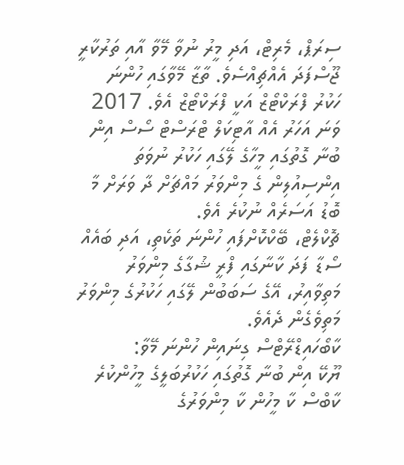ސިރަޕް، މެރިޓް، އަދި މީރު ނުވާ މޭވާ އާއި ތަރުކާރީ ޖޫސްފަދަ އެއްޗިއްސެވެ. ތާޒާ މޭވާގައި ހުންނަ ހަކުރު ފްރަކްޓޯޒް އަކީ ފްރަކްޓޯޒް އެވެ. 2017 ވަނަ އަހަރު އެއް އާޓިކަލް ޓްރަސްޓް ސޯސް އިން ބުނާ ގޮތުގައި މީހާގެ ލޭގައި ހަކުރު ނުވަތަ އިންސިއުލިން ގެ މިންވަރު މައްޗަށް ދާ ވަރަށް މާ ބޮޑު އަސަރެއް ނުކުރެ އެވެ.
ޗޮކްލެޓް، ބޭކްކޮށްފައި ހުންނަ ތަކެތި، އަދި ބައެއް ސޯޑާ ފަދަ ކާނާގައި ފްރީ ޝުގާގެ މިންވަރު މަތިވާއިރު، އޭގެ ސަބަބުން ލޭގައި ހަކުރުގެ މިންވަރު މަތިވެގެން ދެއެވެ.
ކާބޯހައިޑްރޭޓްސް ގިނައިން ހުންނަ މޭވާ:
ޔޫކޭ އިން ބުނާ ގޮތުގައި ހަކުރުބަލީގެ މީހުންކުރެ ކާބްސް ކާ މީހުން ކާ މިންވަރުގެ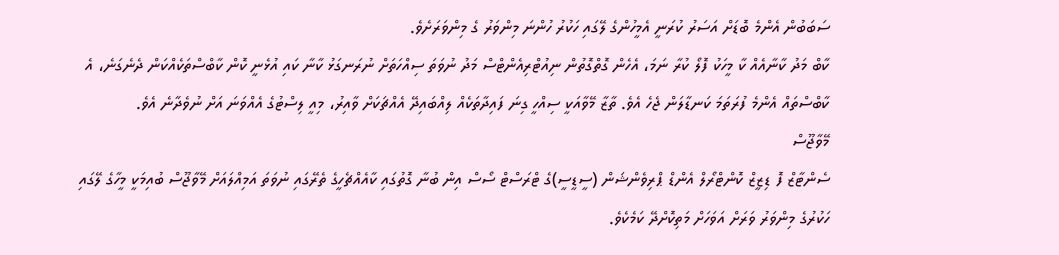ސަބަބުން އެންމެ ބޮޑަށް އަސަރު ކުރަނީ އެމީހުންގެ ލޭގައި ހަކުރު ހުންނަ މިންވަރު ގެ މިންވަރަށެވެ.
ކާބް މަދު ކާނާއެއް ކާ މީހަކު ފޮލޯ ކުރާ ނަމަ، އެހެން ގޮތްގޮތުން ނިއުޓްރިއެންޓްސް މަދު ނުވަތަ ސިއްހަތަށް ނުރަނގަޅު ކާނާ ކައި އުޅެނީ ކޮން ކާބްސްތަކެއްކަން ދެނެގަނެ، އެ ކާބްސްތައް އެންމެ ފުރަތަމަ ކަނޑާލަން ޖެހެ އެވެ. ތާޒާ މޭވާއަކީ ސިއްހީ ގިނަ ފައިދާތަކެއް ލިއްބައިދޭ އެއްޗަކަށް ވާއިރު، މިއީ ލިސްޓުގެ އެއްވަނަ އަށް ނުވެދާނެ އެވެ.
މޭވާޖޫސް
ސެންޓާޒް ފޮ ޑިޒީޒް ކޮންޓްރޯލް އެންޑް ޕްރިވެންޝަން (ސީޑީސީ)ގެ ޓްރަސްޓް ސޯސް އިން ބުނާ ގޮތުގައި ކާއެއްޗެހީގެ ތެރޭގައި ނުވަތަ އަމިއްލައަށް މޭވާޖޫސް ބުއިމަކީ މީހާގެ ލޭގައި ހަކުރުގެ މިންވަރު ވަރަށް އަވަހަށް މަތިކޮށްދޭ ކަމެކެވެ.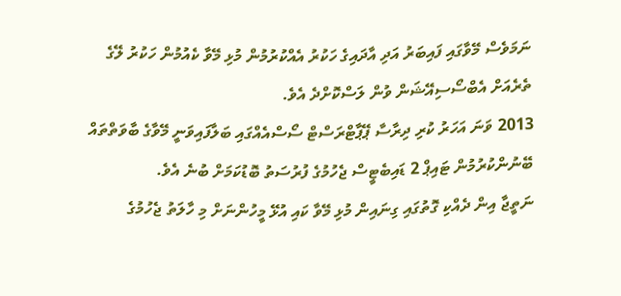ނަމަވެސް މޭވާގައި ފައިބަރު އަދި އާދައިގެ ހަކުރު އެއްކުރުމުން މުޅި މޭވާ ކެއުމުން ހަކުރު ލޭގެ ތެރެއަށް އެބްސޯސިއޭޝަން ވުން ލަސްކޮށްދެ އެވެ.
2013 ވަނަ އަހަރު ކުރި ދިރާސާ ޕޭޕާޓްރަސްޓް ސޯސްއެއްގައި ބަލާފައިވަނީ މޭވާގެ ބާވަތްތައް ބޭނުންކުރުމުން ޓައިޕް 2 ޑައިބެޓީސް ޖެހުމުގެ ފުރުސަތު ބޮޑުކަމަށް ބުނެ އެވެ.
ނަތީޖާ އިން ދެއްކި ގޮތުގައި ގިނައިން މުޅި މޭވާ ކައި އުޅޭ މީހުންނަށް މި ހާލަތު ޖެހުމުގެ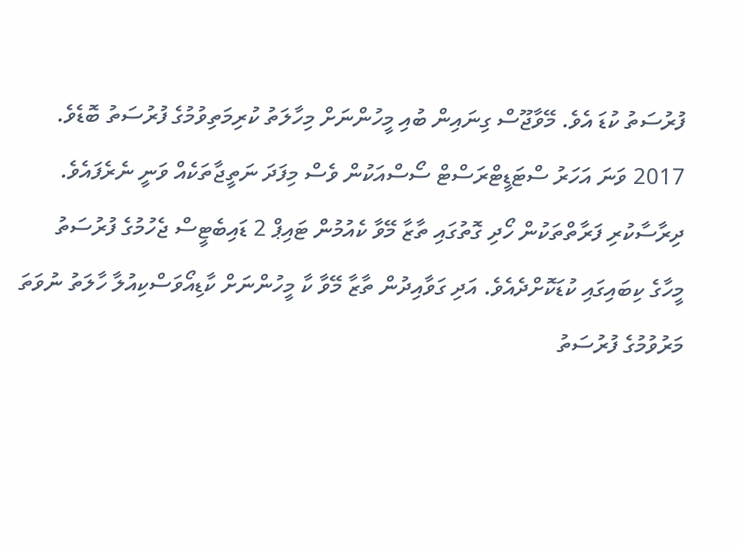ފުރުސަތު ކުޑަ އެވެ. މޭވާޖޫސް ގިނައިން ބުއި މީހުންނަށް މިހާލަތު ކުރިމަތިވުމުގެ ފުރުސަތު ބޮޑެވެ.
2017 ވަނަ އަހަރު ސްޓަޑީޓްރަސްޓް ސޯސްއަކުން ވެސް މިފަދަ ނަތީޖާތަކެއް ވަނީ ނެރެފައެވެ. ދިރާސާކުރި ފަރާތްތަކުން ހޯދި ގޮތުގައި ތާޒާ މޭވާ ކެއުމުން ޓައިޕް 2 ޑައިބެޓީސް ޖެހުމުގެ ފުރުސަތު މީހާގެ ކިބައިގައި ކުޑަކޮށްދެއެވެ. އަދި ގަވާއިދުން ތާޒާ މޭވާ ކާ މީހުންނަށް ކާޑިއޯވަސްކިއުލާ ހާލަތު ނުވަތަ މަރުވުމުގެ ފުރުސަތު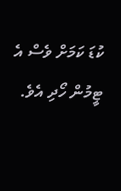ކުޑަ ކަމަށް ވެސް އެ ޓީމުން ހޯދި އެވެ.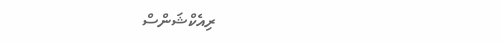ރިއެކްޝަންސް